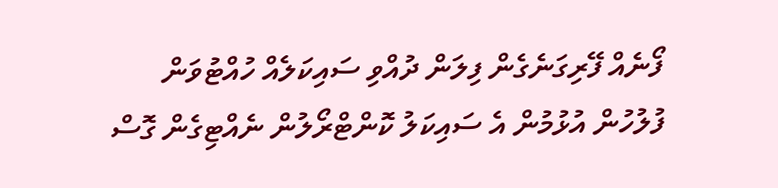ފޯނެއް ފޭރިގަނެގެން ފިލަން ދުއްވި ސައިކަލެއް ހުއްޓުވަން ފުލުހުން އުޅުމުން އެ ސައިކަލު ކޮންޓްރޯލުން ނެއްޓިގެން ގޮސް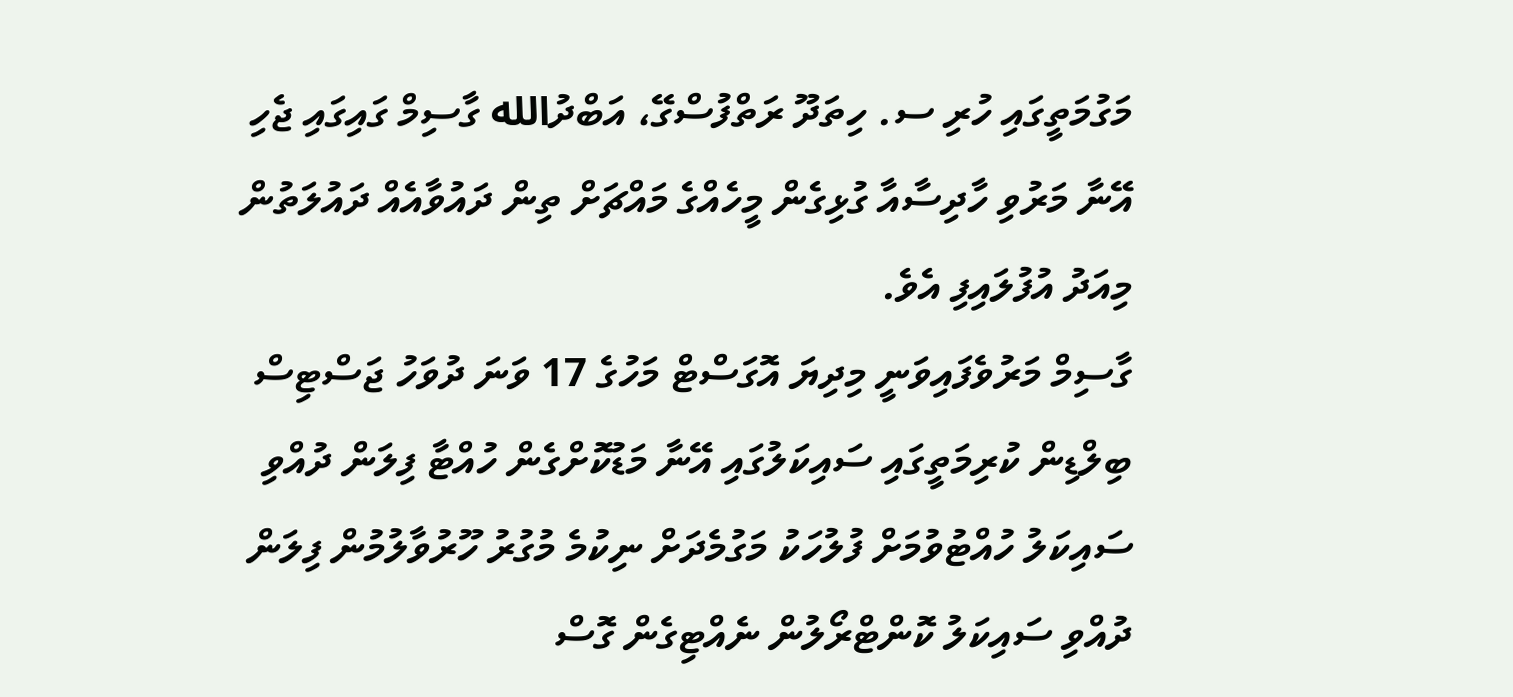މަގުމަތީގައި ހުރި ސ. ހިތަދޫ ރަތްފުސްގޭ، އަބްދުالله ގާސިމް ގައިގައި ޖެހި އޭނާ މަރުވި ހާދިސާއާ ގުޅިގެން މީހެއްގެ މައްޗަށް ތިން ދައުވާއެއް ދައުލަތުން މިއަދު އުފުލައިފި އެވެ.
ގާސިމް މަރުވެފައިވަނީ މިދިޔަ އޮގަސްޓް މަހުގެ 17 ވަނަ ދުވަހު ޖަސްޓިސް ބިލްޑިން ކުރިމަތީގައި ސައިކަލުގައި އޭނާ މަޑުކޮށްގެން ހުއްޓާ ފިލަން ދުއްވި ސައިކަލު ހުއްޓުވުމަށް ފުލުހަކު މަގުމެދަށް ނިކުމެ މުގުރު ހޫރުވާލުމުން ފިލަން ދުއްވި ސައިކަލު ކޮންޓްރޯލުން ނެއްޓިގެން ގޮސް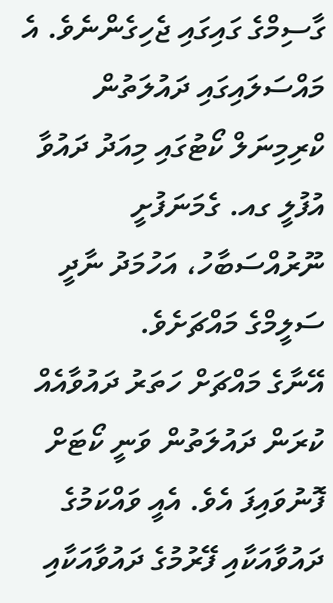ގާސިމްގެ ގައިގައި ޖެހިގެންނެވެ. އެ މައްސަލައިގައި ދައުލަތުން ކްރިމިނަލް ކޯޓުގައި މިއަދު ދައުވާ އުފުލީ ގއ. ގެމަނަފުށީ ނޫރުއްސަބާހު، އަހުމަދު ނާދީ ސަލީމްގެ މައްޗަށެވެ.
އޭނާގެ މައްޗަށް ހަތަރު ދައުވާއެއް ކުރަން ދައުލަތުން ވަނީ ކޯޓަށް ފޮނުވައިފަ އެވެ. އެއީ ވައްކަމުގެ ދައުވާއަކާއި ފޭރުމުގެ ދައުވާއަކާއި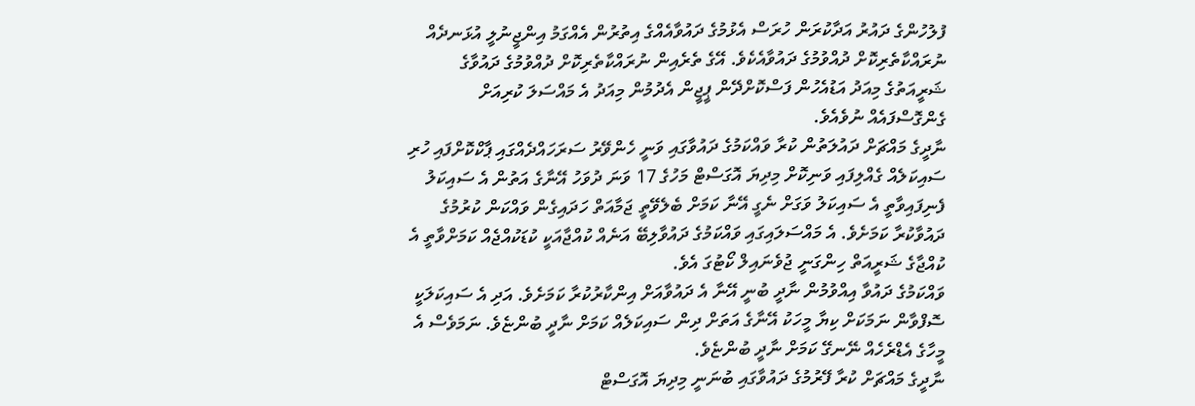ފުލުހުންގެ ދައުރު އަދާކުރަން ހުރަސް އެޅުމުގެ ދައުވާއެއްގެ އިތުރުން އެއްގަމު އިންޖީނުލީ އުޅަނދެއް ނުރައްކާތެރިކޮށް ދުއްވުމުގެ ދައުވާއެކެވެ. އޭގެ ތެރެއިން ނުރައްކާތެރިކޮށް ދުއްވުމުގެ ދައުވާގެ ޝަރީއަތުގެ މިއަދު އަޑުއެހުން ފަސްކޮށްދޭން ޕީޖީން އެދުމުން މިއަދު އެ މައްސަލަ ކުރިއަށް ގެންގޮސްފައެއް ނުވެއެވެ.
ނާދީގެ މައްޗަށް ދައުލަތުން ކުރާ ވައްކަމުގެ ދައުވާގައި ވަނީ ހެންވޭރު ސަރަހައްދެއްގައި ޕާކްކޮށްފައި ހުރި ސައިކަލެއް ގެއްލިފައި ވަނިކޮށް މިދިޔަ އޮގަސްޓް މަހުގެ 17 ވަނަ ދުވަހު އޭނާގެ އަތުން އެ ސައިކަލު ފެނިފައިވާތީ އެ ސައިކަލު ވަގަށް ނެގީ އޭނާ ކަމަށް ބެލެވޭތީ ޖަމާއަތް ހަދައިގެން ވައްކަން ކުރުމުގެ ދައުވާކުރާ ކަމަށެވެ. އެ މައްސަލައިގައި ވައްކަމުގެ ދައުވާލިބޭ އަނެއް ކުއްޖާއަކީ ކުޑަކުއްޖެއް ކަމަށްވާތީ އެ ކުއްޖާގެ ޝަރީއަތް ހިންގަނީ ޖުވެނައިލް ކޯޓުގަ އެވެ.
ވައްކަމުގެ ދައުވާ އިއްވުމުން ނާދީ ބުނީ އޭނާ އެ ދައުވާއަށް އިންކާރުކުރާ ކަމަށެވެ. އަދި އެ ސައިކަލަކީ ސޮފްވާން ނަމަކަށް ކިޔާ މީހަކު އޭނާގެ އަތަށް ދިން ސައިކަލެއް ކަމަށް ނާދީ ބުންޏެވެ. ނަމަވެސް އެ މީހާގެ އެޑްރެހެއް ނޭނގޭ ކަމަށް ނާދީ ބުންޏެވެ.
ނާދީގެ މައްޗަށް ކުރާ ފޭރުމުގެ ދައުވާގައި ބުނަނީ މިދިޔަ އޮގަސްޓް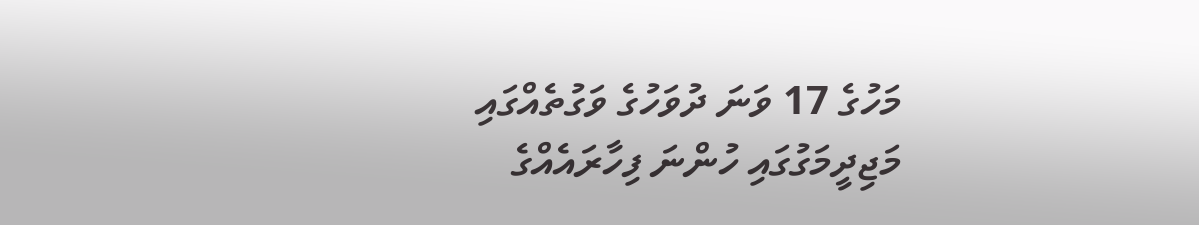މަހުގެ 17 ވަނަ ދުވަހުގެ ވަގުތެއްގައި މަޖިދީމަގުގައި ހުންނަ ފިހާރައެއްގެ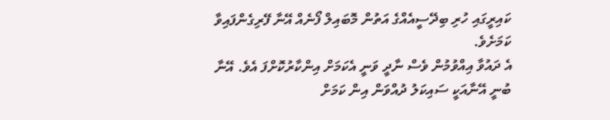ކައިރީގައި ހުރި ބިދޭސީއެއްގެ އަތުން މޮބައިލް ފޯނެއް އޭނާ ފޭރިގެންފައިވާ ކަމަށެވެ.
އެ ދައުވާ އިއްވުމުން ވެސް ނާދީ ވަނީ އެކަމަށް އިންކާރުކޮށްފަ އެވެ. އޭނާ ބުނީ އޭނާއަކީ ސައިކަލު ދުއްވަން އިން ކަމަށް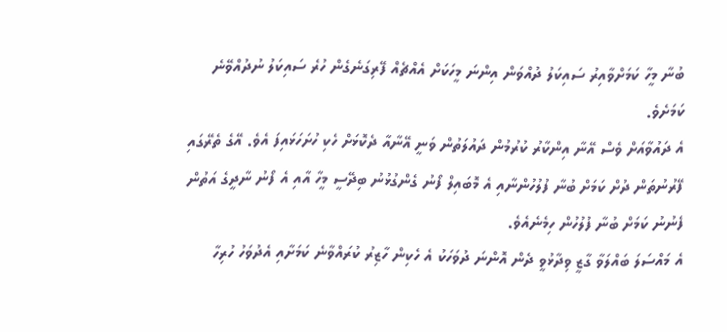ބުނާ މީހާ ކަމަށްވާއިރު ސައިކަލު ދުއްވަން އިންނަ މީހަކަށް އެއްޗެއް ފޭރިގަނެގެން ހުރެ ސައިކަލު ނުދުއްވޭނެ ކަމަށެވެ.
އެ ދައުވާއަށް ވެސް އޭނާ އިންކާރު ކުރުމުން ދައުލަތުން ވަނީ އޭނާއާ ދެކޮޅަށް ހެކި ހުށަހަޅައިފަ އެވެ. އޭގެ ތެރޭގައި ފޭރުނުތަން ދުށް ކަމަށް ބުނާ ފުލުހުންނާއި އެ މޮބައިލް ފޯނު ގެންގުޅުނު ބިދޭސީ މީހާ އާއި އެ ފޯނު ނާދީގެ އަތުން ފެނުނު ކަމަށް ބުނާ ފުލުހުން ހިމެނެއެވެ.
އެ މައްސަލަ ބައްލަވާ ގާޒީ ވިދާޅުވީ ދެން އޮންނަ ދުވަހަކު އެ ހެކިން ހާޒިރު ކުރައްވާނެ ކަމަށާއި އެދުވަހު ހުރިހާ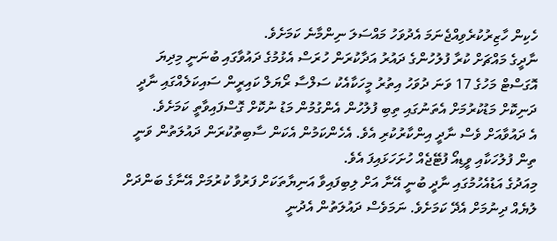ހެކިން ހާޒިރުކުރެވިއްޖެނަމަ އެދުވަހު މައްސަލަ ނިންމާނެ ކަމަށެވެ.
ނާދީގެ މައްޗަށް ކުރާ ފުލުހުންގެ ދައުރު އަދާކުރަން ހުރަސް އެޅުމުގެ ދައުވާގައި ބުނަނީ މިދިޔަ އޮގަސްޓް މަހުގެ 17 ވަނަ ދުވަހު އިތުރު މީހަކާއެކު ސަލްސާ ރޯޔަލް ކައިރީން ސައިކަލެއްގައި ނާދީ ދަނިކޮށް މަޑުކުރުމަށް އެތަނުގައި ތިބި ފުލުހުން އެންގުމުން މަޑު ނުކޮށް ގޮސްފައިވާތީ ކަމަށެވެ.
އެ ދައުވާއަށް ވެސް ނާދީ އިންކާރުކުރި އެވެ. އެހެންކަމުން އެކަން ސާބިތުކުރަން ދައުލަތުން ވަނީ ތިން ފުލުހަކާއި ވީޑިއޯ ފުޓޭޖެއް ހުށަހަޅައިފަ އެވެ.
މިއަދުގެ އަޑުއެހުމުގައި ނާދީ ބުނީ އޭނާ އަށް ލިބިފައިވާ އަނިޔާތަކަށް ފަރުވާ ކުރުމަށް އޭނާގެ ބަންދަށް ލުޔެއް ދިނުމަށް އެދޭ ކަމަށެވެ. ނަމަވެސް ދައުލަތުން އެދުނީ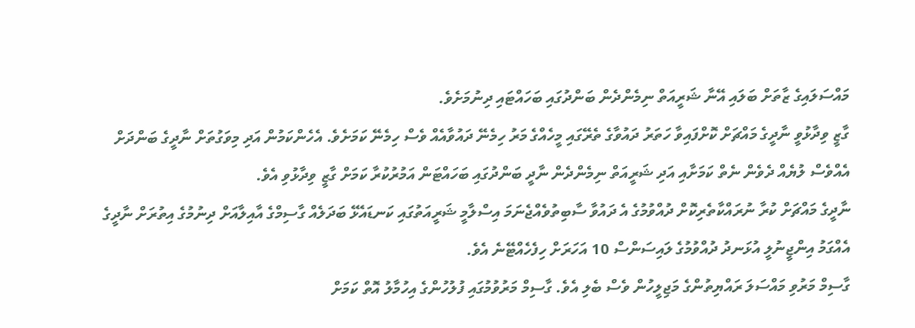މައްސަލައިގެ ޒާތަށް ބަލައި އޭނާ ޝަރީއަތް ނިމެންދެން ބަންދުގައި ބަހައްޓައި ދިނުމަށެވެ.
ގާޒީ ވިދާޅުވީ ނާދީގެ މައްޗަށް ކޮށްފައިވާ ހަތަރު ދައުވާގެ ތެރޭގައި މީހެއްގެ މަރު ހިމެނޭ ދައުވާއެއް ވެސް ހިމެނޭ ކަމަށެވެ. އެހެންކަމުން އަދި މިވަގުތަށް ނާދީގެ ބަންދަށް އެއްވެސް ލުޔެއް ދެވެން ނެތް ކަމަށާއި އަދި ޝަރީއަތް ނިމެންދެން ނާދީ ބަންދުގައި ބަހައްޓަން އަމުރުކުރާ ކަމަށް ގާޒީ ވިދާޅުވި އެވެ.
ނާދީގެ މައްޗަށް ކުރާ ނުރައްކާތެރިކޮށް ދުއްވުމުގެ އެ ދައުވާ ސާބިތުވެއްޖެނަމަ އިސްލާމީ ޝަރީއަތުގައި ކަނޑައެޅޭ ބަދަލެއް ގާސިމްގެ އާއިލާއަށް ދިނުމުގެ އިތުރަށް ނާދީގެ އެއްގަމު އިންޖީނުލީ އުޅަނދު ދުއްވުމުގެ ލައިސަންސް 10 އަހަރަށް ހިފެހެއްޓޭނެ އެވެ.
ގާސިމް މަރުވި މައްސަލަ ރައްޔިތުންގެ މަޖިލީހުން ވެސް ބެލި އެވެ. ގާސިމް މަރުވުމުގައި ފުލުހުންގެ އިހުމާލު އޮތް ކަމަށް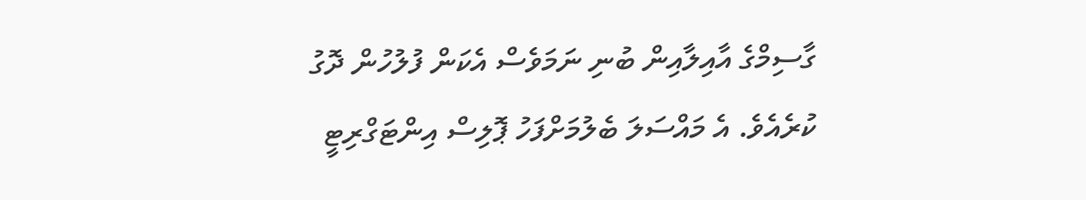ގާސިމްގެ އާއިލާއިން ބުނި ނަމަވެސް އެކަން ފުލުހުން ދޮގު ކުރެއެވެ. އެ މައްސަލަ ބެލުމަށްފަހު ޕޮލިސް އިންޓަގްރިޓީ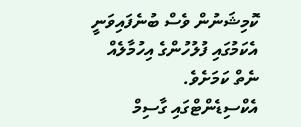ކޮމިޝަނުން ވެސް ބުނެފައިވަނީ އެކަމުގައި ފުލުހުންގެ އިހުމާލެއް ނެތް ކަމަށެވެ.
އެކްސިޑެންޓްގައި ގާސިމް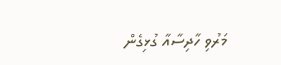މަރުވި ހާދިސާއާ ގުޅިގެން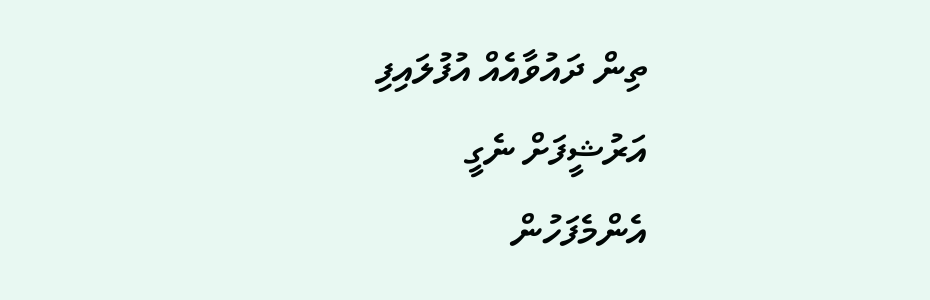ތިން ދައުވާއެއް އުފުލައިފި
އަރުޝީފަށް ނެގީ
އެންމެފަހުން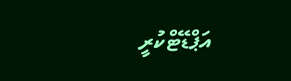އަޕްޑޭޓްކުރީ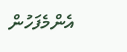އެންމެފަހުން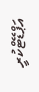އަޕްޑޭޓްކުރީ